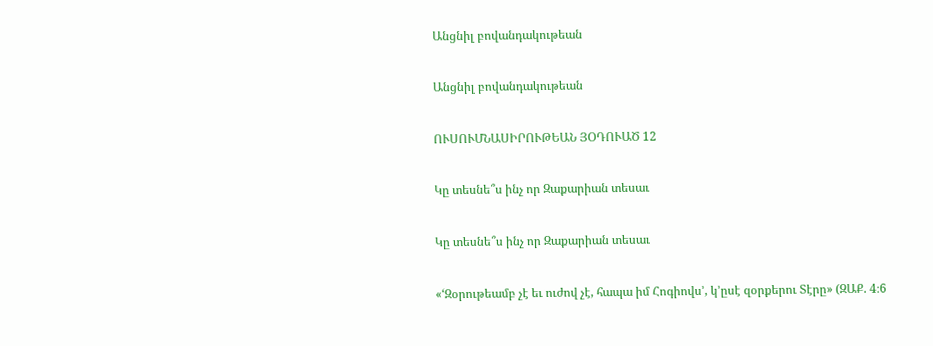Անցնիլ բովանդակութեան

Անցնիլ բովանդակութեան

ՈՒՍՈՒՄՆԱՍԻՐՈՒԹԵԱՆ ՅՕԴՈՒԱԾ 12

Կը տեսնե՞ս ինչ որ Զաքարիան տեսաւ

Կը տեսնե՞ս ինչ որ Զաքարիան տեսաւ

«‘Զօրութեամբ չէ եւ ուժով չէ, հապա իմ Հոգիովս’, կ’ըսէ զօրքերու Տէրը» (ԶԱՔ. 4։6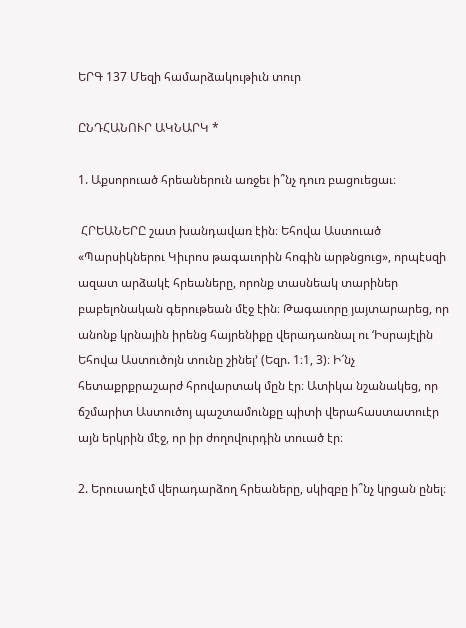ԵՐԳ 137 Մեզի համարձակութիւն տուր

ԸՆԴՀԱՆՈՒՐ ԱԿՆԱՐԿ *

1. Աքսորուած հրեաներուն առջեւ ի՞նչ դուռ բացուեցաւ։

 ՀՐԵԱՆԵՐԸ շատ խանդավառ էին։ Եհովա Աստուած «Պարսիկներու Կիւրոս թագաւորին հոգին արթնցուց», որպէսզի ազատ արձակէ հրեաները, որոնք տասնեակ տարիներ բաբելոնական գերութեան մէջ էին։ Թագաւորը յայտարարեց, որ անոնք կրնային իրենց հայրենիքը վերադառնալ ու ‘Իսրայէլին Եհովա Աստուծոյն տունը շինել’ (Եզր. 1։1, 3)։ Ի՜նչ հետաքրքրաշարժ հրովարտակ մըն էր։ Ատիկա նշանակեց, որ ճշմարիտ Աստուծոյ պաշտամունքը պիտի վերահաստատուէր այն երկրին մէջ, որ իր ժողովուրդին տուած էր։

2. Երուսաղէմ վերադարձող հրեաները, սկիզբը ի՞նչ կրցան ընել։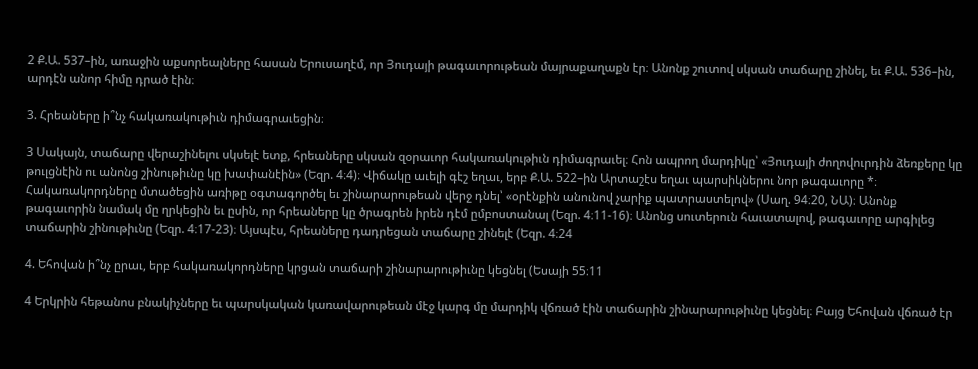2 Ք.Ա. 537–ին, առաջին աքսորեալները հասան Երուսաղէմ, որ Յուդայի թագաւորութեան մայրաքաղաքն էր։ Անոնք շուտով սկսան տաճարը շինել, եւ Ք.Ա. 536–ին, արդէն անոր հիմը դրած էին։

3. Հրեաները ի՞նչ հակառակութիւն դիմագրաւեցին։

3 Սակայն, տաճարը վերաշինելու սկսելէ ետք, հրեաները սկսան զօրաւոր հակառակութիւն դիմագրաւել։ Հոն ապրող մարդիկը՝ «Յուդայի ժողովուրդին ձեռքերը կը թուլցնէին ու անոնց շինութիւնը կը խափանէին» (Եզր. 4։4)։ Վիճակը աւելի գէշ եղաւ, երբ Ք.Ա. 522–ին Արտաշէս եղաւ պարսիկներու նոր թագաւորը *։ Հակառակորդները մտածեցին առիթը օգտագործել եւ շինարարութեան վերջ դնել՝ «օրէնքին անունով չարիք պատրաստելով» (Սաղ. 94։20, ՆԱ)։ Անոնք թագաւորին նամակ մը ղրկեցին եւ ըսին, որ հրեաները կը ծրագրեն իրեն դէմ ըմբոստանալ (Եզր. 4։11-16)։ Անոնց սուտերուն հաւատալով, թագաւորը արգիլեց տաճարին շինութիւնը (Եզր. 4։17-23)։ Այսպէս, հրեաները դադրեցան տաճարը շինելէ (Եզր. 4։24

4. Եհովան ի՞նչ ըրաւ, երբ հակառակորդները կրցան տաճարի շինարարութիւնը կեցնել (Եսայի 55։11

4 Երկրին հեթանոս բնակիչները եւ պարսկական կառավարութեան մէջ կարգ մը մարդիկ վճռած էին տաճարին շինարարութիւնը կեցնել։ Բայց Եհովան վճռած էր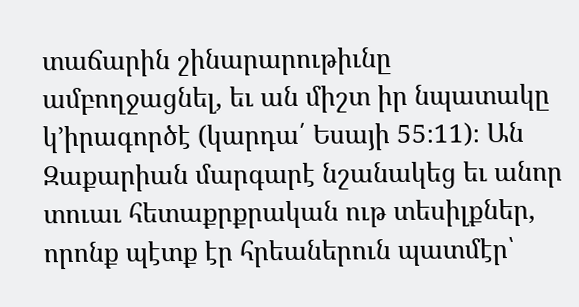տաճարին շինարարութիւնը ամբողջացնել, եւ ան միշտ իր նպատակը կ’իրագործէ (կարդա՛ Եսայի 55։11)։ Ան Զաքարիան մարգարէ նշանակեց եւ անոր տուաւ հետաքրքրական ութ տեսիլքներ, որոնք պէտք էր հրեաներուն պատմէր՝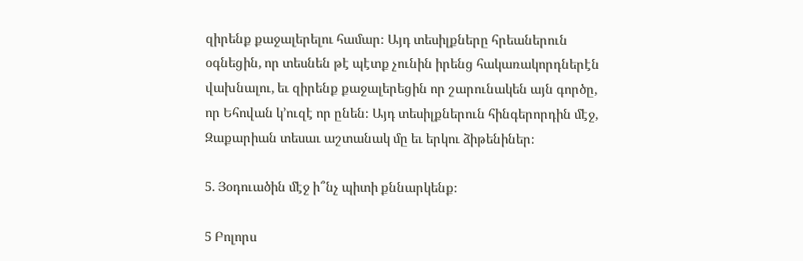զիրենք քաջալերելու համար։ Այդ տեսիլքները հրեաներուն օգնեցին, որ տեսնեն թէ պէտք չունին իրենց հակառակորդներէն վախնալու, եւ զիրենք քաջալերեցին որ շարունակեն այն գործը, որ Եհովան կ’ուզէ որ ընեն։ Այդ տեսիլքներուն հինգերորդին մէջ, Զաքարիան տեսաւ աշտանակ մը եւ երկու ձիթենիներ։

5. Յօդուածին մէջ ի՞նչ պիտի քննարկենք։

5 Բոլորս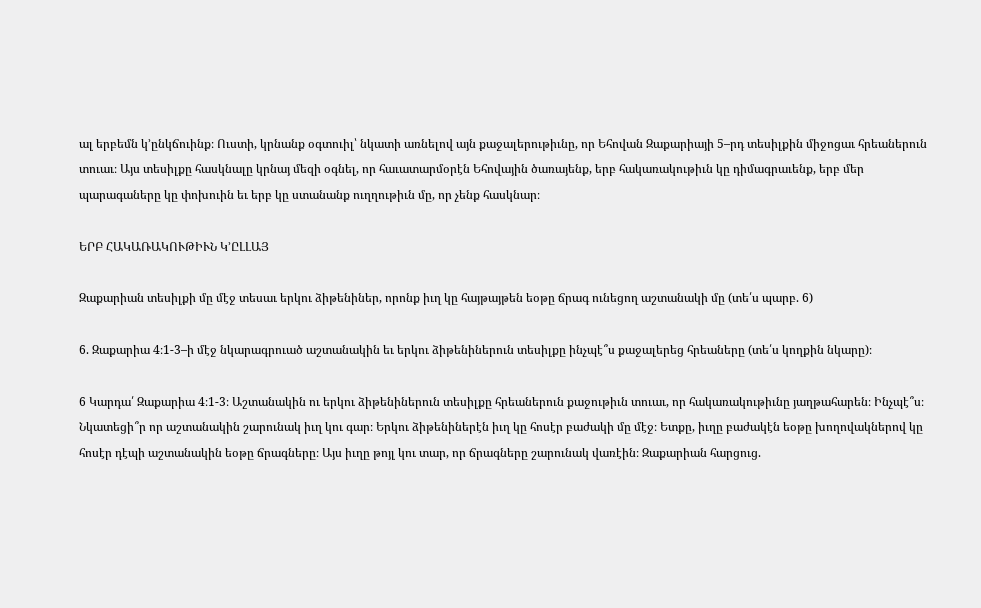ալ երբեմն կ’ընկճուինք։ Ուստի, կրնանք օգտուիլ՝ նկատի առնելով այն քաջալերութիւնը, որ Եհովան Զաքարիայի 5–րդ տեսիլքին միջոցաւ հրեաներուն տուաւ։ Այս տեսիլքը հասկնալը կրնայ մեզի օգնել, որ հաւատարմօրէն Եհովային ծառայենք, երբ հակառակութիւն կը դիմագրաւենք, երբ մեր պարագաները կը փոխուին եւ երբ կը ստանանք ուղղութիւն մը, որ չենք հասկնար։

ԵՐԲ ՀԱԿԱՌԱԿՈՒԹԻՒՆ Կ’ԸԼԼԱՅ

Զաքարիան տեսիլքի մը մէջ տեսաւ երկու ձիթենիներ, որոնք իւղ կը հայթայթեն եօթը ճրագ ունեցող աշտանակի մը (տե՛ս պարբ. 6)

6. Զաքարիա 4։1-3–ի մէջ նկարագրուած աշտանակին եւ երկու ձիթենիներուն տեսիլքը ինչպէ՞ս քաջալերեց հրեաները (տե՛ս կողքին նկարը)։

6 Կարդա՛ Զաքարիա 4։1-3։ Աշտանակին ու երկու ձիթենիներուն տեսիլքը հրեաներուն քաջութիւն տուաւ, որ հակառակութիւնը յաղթահարեն։ Ինչպէ՞ս։ Նկատեցի՞ր որ աշտանակին շարունակ իւղ կու գար։ Երկու ձիթենիներէն իւղ կը հոսէր բաժակի մը մէջ։ Ետքը, իւղը բաժակէն եօթը խողովակներով կը հոսէր դէպի աշտանակին եօթը ճրագները։ Այս իւղը թոյլ կու տար, որ ճրագները շարունակ վառէին։ Զաքարիան հարցուց.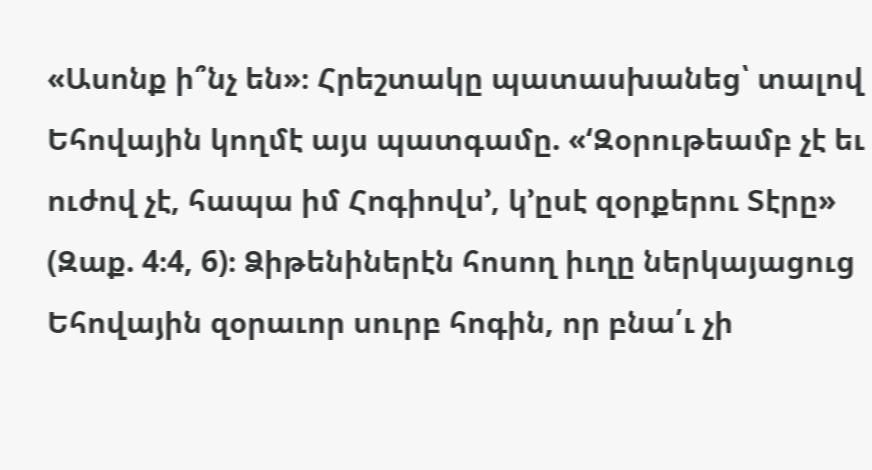«Ասոնք ի՞նչ են»։ Հրեշտակը պատասխանեց՝ տալով Եհովային կողմէ այս պատգամը. «‘Զօրութեամբ չէ եւ ուժով չէ, հապա իմ Հոգիովս’, կ’ըսէ զօրքերու Տէրը» (Զաք. 4։4, 6)։ Ձիթենիներէն հոսող իւղը ներկայացուց Եհովային զօրաւոր սուրբ հոգին, որ բնա՛ւ չի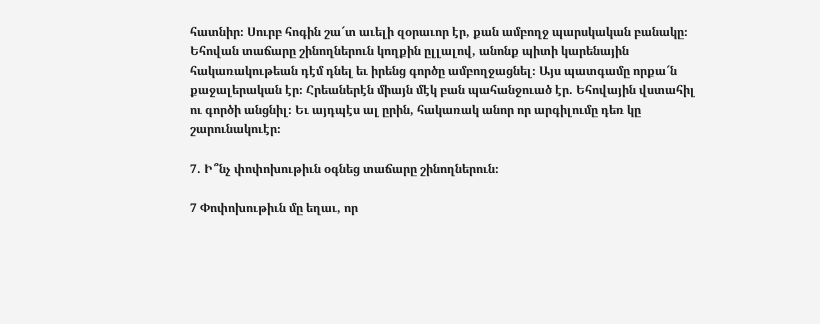հատնիր։ Սուրբ հոգին շա՜տ աւելի զօրաւոր էր, քան ամբողջ պարսկական բանակը։ Եհովան տաճարը շինողներուն կողքին ըլլալով, անոնք պիտի կարենային հակառակութեան դէմ դնել եւ իրենց գործը ամբողջացնել։ Այս պատգամը որքա՜ն քաջալերական էր։ Հրեաներէն միայն մէկ բան պահանջուած էր. Եհովային վստահիլ ու գործի անցնիլ։ Եւ այդպէս ալ ըրին, հակառակ անոր որ արգիլումը դեռ կը շարունակուէր։

7. Ի՞նչ փոփոխութիւն օգնեց տաճարը շինողներուն։

7 Փոփոխութիւն մը եղաւ, որ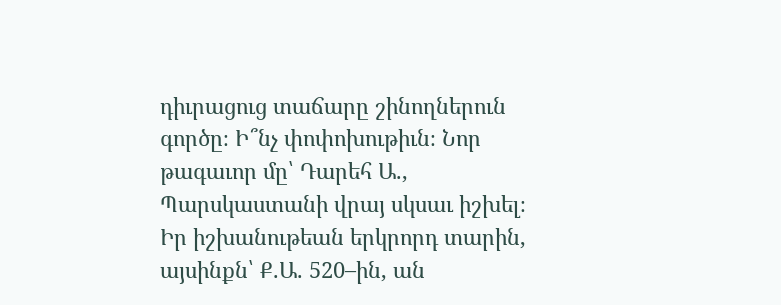դիւրացուց տաճարը շինողներուն գործը։ Ի՞նչ փոփոխութիւն։ Նոր թագաւոր մը՝ Դարեհ Ա., Պարսկաստանի վրայ սկսաւ իշխել։ Իր իշխանութեան երկրորդ տարին, այսինքն՝ Ք.Ա. 520–ին, ան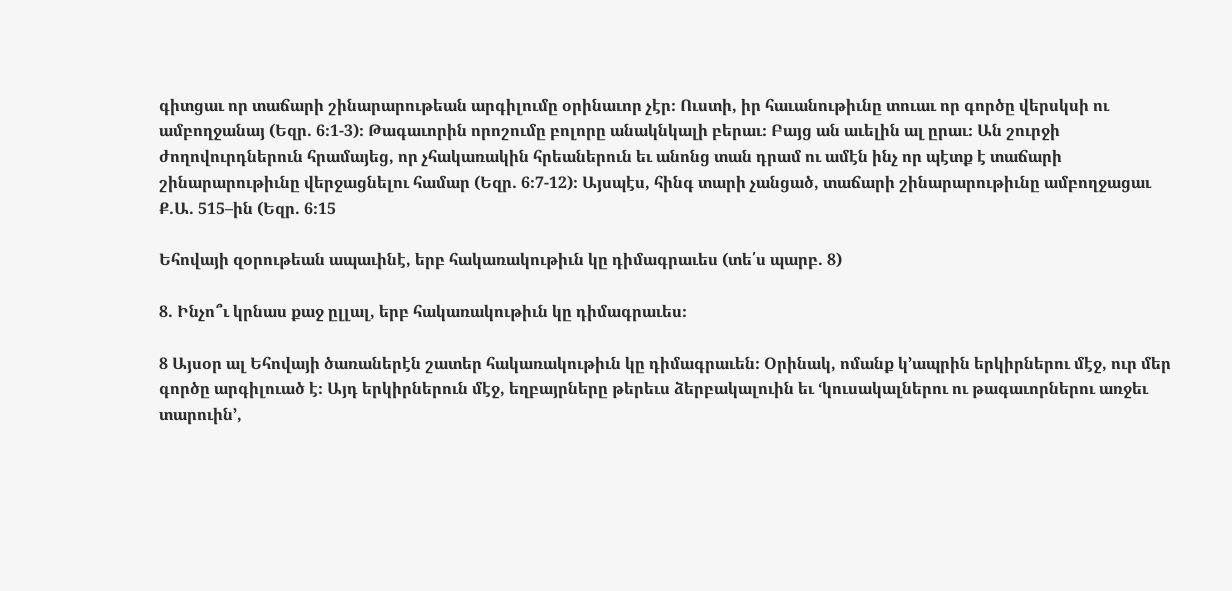գիտցաւ որ տաճարի շինարարութեան արգիլումը օրինաւոր չէր։ Ուստի, իր հաւանութիւնը տուաւ որ գործը վերսկսի ու ամբողջանայ (Եզր. 6։1-3)։ Թագաւորին որոշումը բոլորը անակնկալի բերաւ։ Բայց ան աւելին ալ ըրաւ։ Ան շուրջի ժողովուրդներուն հրամայեց, որ չհակառակին հրեաներուն եւ անոնց տան դրամ ու ամէն ինչ որ պէտք է տաճարի շինարարութիւնը վերջացնելու համար (Եզր. 6։7-12)։ Այսպէս, հինգ տարի չանցած, տաճարի շինարարութիւնը ամբողջացաւ Ք.Ա. 515–ին (Եզր. 6։15

Եհովայի զօրութեան ապաւինէ, երբ հակառակութիւն կը դիմագրաւես (տե՛ս պարբ. 8)

8. Ինչո՞ւ կրնաս քաջ ըլլալ, երբ հակառակութիւն կը դիմագրաւես։

8 Այսօր ալ Եհովայի ծառաներէն շատեր հակառակութիւն կը դիմագրաւեն։ Օրինակ, ոմանք կ’ապրին երկիրներու մէջ, ուր մեր գործը արգիլուած է։ Այդ երկիրներուն մէջ, եղբայրները թերեւս ձերբակալուին եւ ‘կուսակալներու ու թագաւորներու առջեւ տարուին’,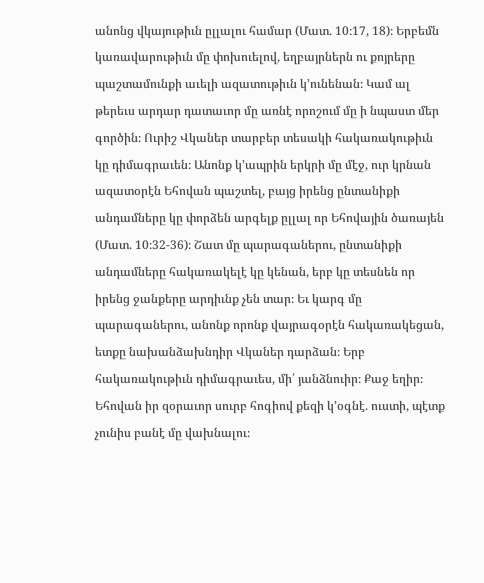անոնց վկայութիւն ըլլալու համար (Մատ. 10։17, 18)։ Երբեմն կառավարութիւն մը փոխուելով, եղբայրներն ու քոյրերը պաշտամունքի աւելի ազատութիւն կ’ունենան։ Կամ ալ թերեւս արդար դատաւոր մը առնէ որոշում մը ի նպաստ մեր գործին։ Ուրիշ Վկաներ տարբեր տեսակի հակառակութիւն կը դիմագրաւեն։ Անոնք կ’ապրին երկրի մը մէջ, ուր կրնան ազատօրէն Եհովան պաշտել, բայց իրենց ընտանիքի անդամները կը փորձեն արգելք ըլլալ որ Եհովային ծառայեն (Մատ. 10։32-36)։ Շատ մը պարագաներու, ընտանիքի անդամները հակառակելէ կը կենան, երբ կը տեսնեն որ իրենց ջանքերը արդիւնք չեն տար։ Եւ կարգ մը պարագաներու, անոնք որոնք վայրագօրէն հակառակեցան, ետքը նախանձախնդիր Վկաներ դարձան։ Երբ հակառակութիւն դիմագրաւես, մի՛ յանձնուիր։ Քաջ եղիր։ Եհովան իր զօրաւոր սուրբ հոգիով քեզի կ’օգնէ. ուստի, պէտք չունիս բանէ մը վախնալու։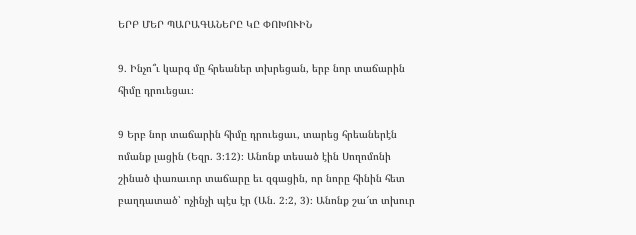ԵՐԲ ՄԵՐ ՊԱՐԱԳԱՆԵՐԸ ԿԸ ՓՈԽՈՒԻՆ

9. Ինչո՞ւ կարգ մը հրեաներ տխրեցան, երբ նոր տաճարին հիմը դրուեցաւ։

9 Երբ նոր տաճարին հիմը դրուեցաւ, տարեց հրեաներէն ոմանք լացին (Եզր. 3։12)։ Անոնք տեսած էին Սողոմոնի շինած փառաւոր տաճարը եւ զգացին, որ նորը հինին հետ բաղդատած՝ ոչինչի պէս էր (Ան. 2։2, 3)։ Անոնք շա՜տ տխուր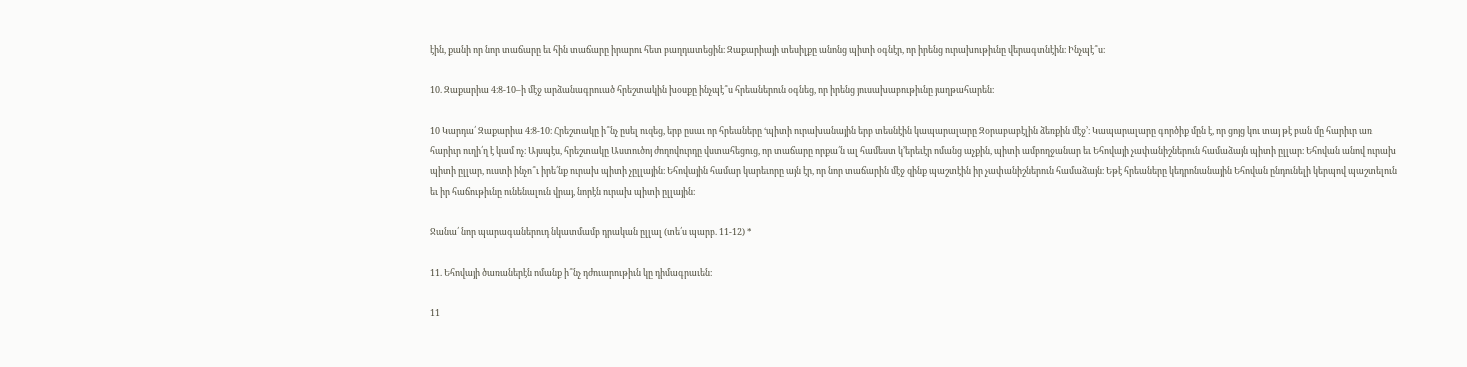էին, քանի որ նոր տաճարը եւ հին տաճարը իրարու հետ բաղդատեցին։ Զաքարիայի տեսիլքը անոնց պիտի օգնէր, որ իրենց ուրախութիւնը վերագտնէին։ Ինչպէ՞ս։

10. Զաքարիա 4։8-10–ի մէջ արձանագրուած հրեշտակին խօսքը ինչպէ՞ս հրեաներուն օգնեց, որ իրենց յուսախաբութիւնը յաղթահարեն։

10 Կարդա՛ Զաքարիա 4։8-10։ Հրեշտակը ի՞նչ ըսել ուզեց, երբ ըսաւ որ հրեաները ‘պիտի ուրախանային երբ տեսնէին կապարալարը Զօրաբաբէլին ձեռքին մէջ’։ Կապարալարը գործիք մըն է, որ ցոյց կու տայ թէ բան մը հարիւր առ հարիւր ուղի՛ղ է կամ ոչ։ Այսպէս, հրեշտակը Աստուծոյ ժողովուրդը վստահեցուց, որ տաճարը որքա՛ն ալ համեստ կ’երեւէր ոմանց աչքին, պիտի ամբողջանար եւ Եհովայի չափանիշներուն համաձայն պիտի ըլլար։ Եհովան անով ուրախ պիտի ըլլար, ուստի ինչո՞ւ իրե՛նք ուրախ պիտի չըլլային։ Եհովային համար կարեւորը այն էր, որ նոր տաճարին մէջ զինք պաշտէին իր չափանիշներուն համաձայն։ Եթէ հրեաները կեդրոնանային Եհովան ընդունելի կերպով պաշտելուն եւ իր հաճութիւնը ունենալուն վրայ, նորէն ուրախ պիտի ըլլային։

Ջանա՛ նոր պարագաներուդ նկատմամբ դրական ըլլալ (տե՛ս պարբ. 11-12) *

11. Եհովայի ծառաներէն ոմանք ի՞նչ դժուարութիւն կը դիմագրաւեն։

11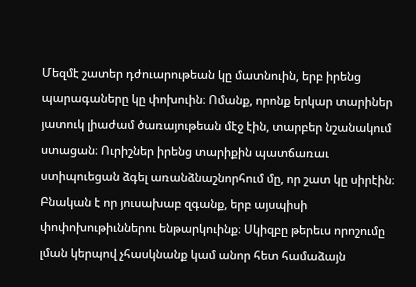Մեզմէ շատեր դժուարութեան կը մատնուին, երբ իրենց պարագաները կը փոխուին։ Ոմանք, որոնք երկար տարիներ յատուկ լիաժամ ծառայութեան մէջ էին, տարբեր նշանակում ստացան։ Ուրիշներ իրենց տարիքին պատճառաւ ստիպուեցան ձգել առանձնաշնորհում մը, որ շատ կը սիրէին։ Բնական է որ յուսախաբ զգանք, երբ այսպիսի փոփոխութիւններու ենթարկուինք։ Սկիզբը թերեւս որոշումը լման կերպով չհասկնանք կամ անոր հետ համաձայն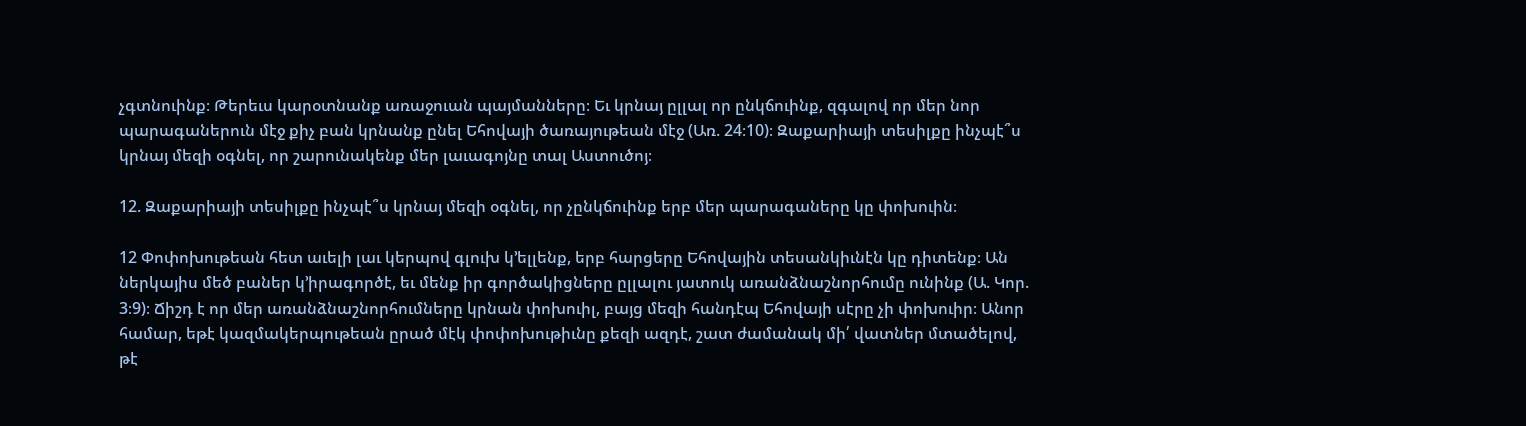չգտնուինք։ Թերեւս կարօտնանք առաջուան պայմանները։ Եւ կրնայ ըլլալ որ ընկճուինք, զգալով որ մեր նոր պարագաներուն մէջ քիչ բան կրնանք ընել Եհովայի ծառայութեան մէջ (Առ. 24։10)։ Զաքարիայի տեսիլքը ինչպէ՞ս կրնայ մեզի օգնել, որ շարունակենք մեր լաւագոյնը տալ Աստուծոյ։

12. Զաքարիայի տեսիլքը ինչպէ՞ս կրնայ մեզի օգնել, որ չընկճուինք երբ մեր պարագաները կը փոխուին։

12 Փոփոխութեան հետ աւելի լաւ կերպով գլուխ կ’ելլենք, երբ հարցերը Եհովային տեսանկիւնէն կը դիտենք։ Ան ներկայիս մեծ բաներ կ’իրագործէ, եւ մենք իր գործակիցները ըլլալու յատուկ առանձնաշնորհումը ունինք (Ա. Կոր. 3։9)։ Ճիշդ է որ մեր առանձնաշնորհումները կրնան փոխուիլ, բայց մեզի հանդէպ Եհովայի սէրը չի փոխուիր։ Անոր համար, եթէ կազմակերպութեան ըրած մէկ փոփոխութիւնը քեզի ազդէ, շատ ժամանակ մի՛ վատներ մտածելով, թէ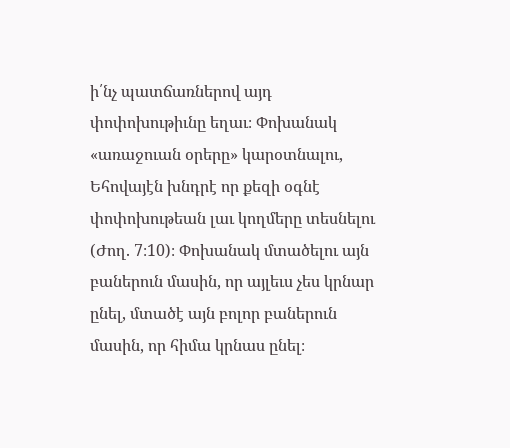ի՛նչ պատճառներով այդ փոփոխութիւնը եղաւ։ Փոխանակ «առաջուան օրերը» կարօտնալու, Եհովայէն խնդրէ որ քեզի օգնէ փոփոխութեան լաւ կողմերը տեսնելու (Ժող. 7։10)։ Փոխանակ մտածելու այն բաներուն մասին, որ այլեւս չես կրնար ընել, մտածէ այն բոլոր բաներուն մասին, որ հիմա կրնաս ընել։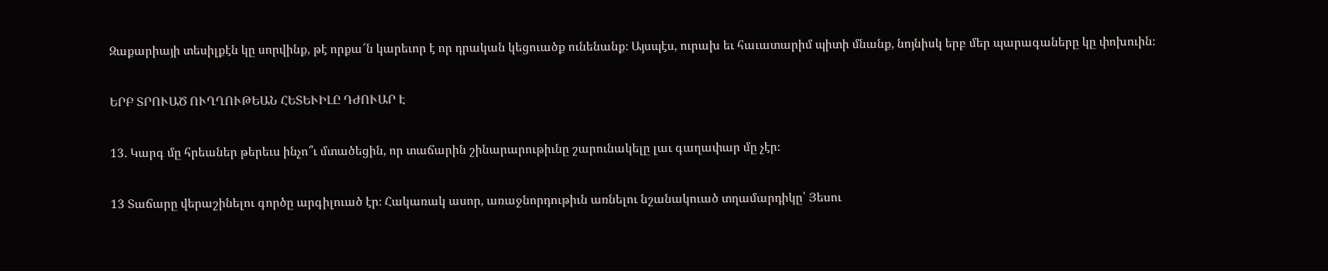Զաքարիայի տեսիլքէն կը սորվինք, թէ որքա՜ն կարեւոր է որ դրական կեցուածք ունենանք։ Այսպէս, ուրախ եւ հաւատարիմ պիտի մնանք, նոյնիսկ երբ մեր պարագաները կը փոխուին։

ԵՐԲ ՏՐՈՒԱԾ ՈՒՂՂՈՒԹԵԱՆ ՀԵՏԵՒԻԼԸ ԴԺՈՒԱՐ Է

13. Կարգ մը հրեաներ թերեւս ինչո՞ւ մտածեցին, որ տաճարին շինարարութիւնը շարունակելը լաւ գաղափար մը չէր։

13 Տաճարը վերաշինելու գործը արգիլուած էր։ Հակառակ ասոր, առաջնորդութիւն առնելու նշանակուած տղամարդիկը՝ Յեսու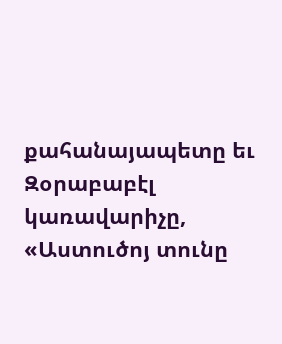քահանայապետը եւ Զօրաբաբէլ կառավարիչը, «Աստուծոյ տունը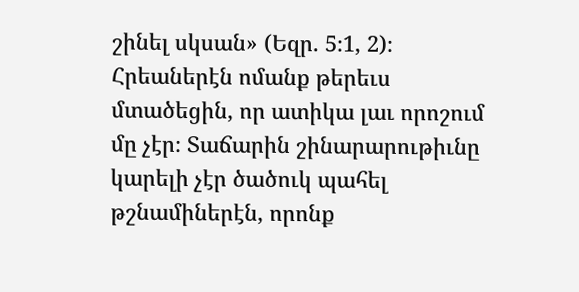շինել սկսան» (Եզր. 5։1, 2)։ Հրեաներէն ոմանք թերեւս մտածեցին, որ ատիկա լաւ որոշում մը չէր։ Տաճարին շինարարութիւնը կարելի չէր ծածուկ պահել թշնամիներէն, որոնք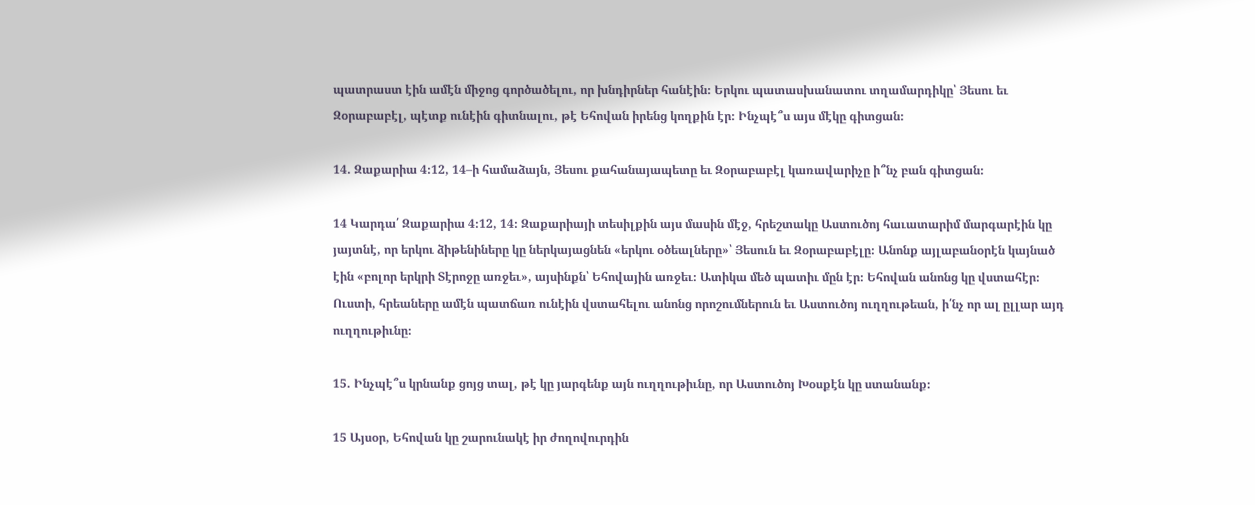պատրաստ էին ամէն միջոց գործածելու, որ խնդիրներ հանէին։ Երկու պատասխանատու տղամարդիկը՝ Յեսու եւ Զօրաբաբէլ, պէտք ունէին գիտնալու, թէ Եհովան իրենց կողքին էր։ Ինչպէ՞ս այս մէկը գիտցան։

14. Զաքարիա 4։12, 14–ի համաձայն, Յեսու քահանայապետը եւ Զօրաբաբէլ կառավարիչը ի՞նչ բան գիտցան։

14 Կարդա՛ Զաքարիա 4։12, 14։ Զաքարիայի տեսիլքին այս մասին մէջ, հրեշտակը Աստուծոյ հաւատարիմ մարգարէին կը յայտնէ, որ երկու ձիթենիները կը ներկայացնեն «երկու օծեալները»՝ Յեսուն եւ Զօրաբաբէլը։ Անոնք այլաբանօրէն կայնած էին «բոլոր երկրի Տէրոջը առջեւ», այսինքն՝ Եհովային առջեւ։ Ատիկա մեծ պատիւ մըն էր։ Եհովան անոնց կը վստահէր։ Ուստի, հրեաները ամէն պատճառ ունէին վստահելու անոնց որոշումներուն եւ Աստուծոյ ուղղութեան, ի՛նչ որ ալ ըլլար այդ ուղղութիւնը։

15. Ինչպէ՞ս կրնանք ցոյց տալ, թէ կը յարգենք այն ուղղութիւնը, որ Աստուծոյ Խօսքէն կը ստանանք։

15 Այսօր, Եհովան կը շարունակէ իր ժողովուրդին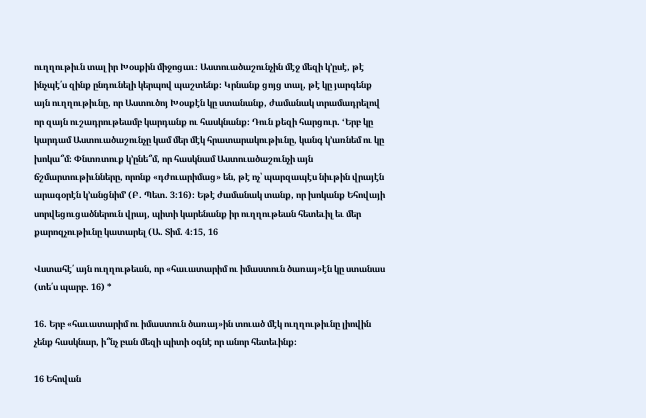ուղղութիւն տալ իր Խօսքին միջոցաւ։ Աստուածաշունչին մէջ մեզի կ’ըսէ, թէ ինչպէ՛ս զինք ընդունելի կերպով պաշտենք։ Կրնանք ցոյց տալ, թէ կը յարգենք այն ուղղութիւնը, որ Աստուծոյ Խօսքէն կը ստանանք, ժամանակ տրամադրելով որ զայն ուշադրութեամբ կարդանք ու հասկնանք։ Դուն քեզի հարցուր. ‘Երբ կը կարդամ Աստուածաշունչը կամ մեր մէկ հրատարակութիւնը, կանգ կ’առնեմ ու կը խոկա՞մ։ Փնտռտուք կ’ընե՞մ, որ հասկնամ Աստուածաշունչի այն ճշմարտութիւնները, որոնք «դժուարիմաց» են, թէ ոչ՝ պարզապէս նիւթին վրայէն արագօրէն կ’անցնիմ’ (Բ. Պետ. 3։16)։ Եթէ ժամանակ տանք, որ խոկանք Եհովայի սորվեցուցածներուն վրայ, պիտի կարենանք իր ուղղութեան հետեւիլ եւ մեր քարոզչութիւնը կատարել (Ա. Տիմ. 4։15, 16

Վստահէ՛ այն ուղղութեան, որ «հաւատարիմ ու իմաստուն ծառայ»էն կը ստանաս (տե՛ս պարբ. 16) *

16. Երբ «հաւատարիմ ու իմաստուն ծառայ»ին տուած մէկ ուղղութիւնը լիովին չենք հասկնար, ի՞նչ բան մեզի պիտի օգնէ որ անոր հետեւինք։

16 Եհովան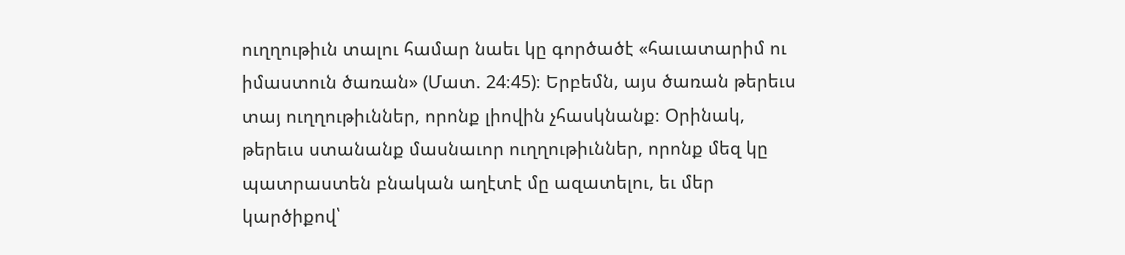ուղղութիւն տալու համար նաեւ կը գործածէ «հաւատարիմ ու իմաստուն ծառան» (Մատ. 24։45)։ Երբեմն, այս ծառան թերեւս տայ ուղղութիւններ, որոնք լիովին չհասկնանք։ Օրինակ, թերեւս ստանանք մասնաւոր ուղղութիւններ, որոնք մեզ կը պատրաստեն բնական աղէտէ մը ազատելու, եւ մեր կարծիքով՝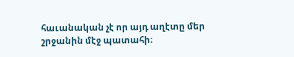հաւանական չէ որ այդ աղէտը մեր շրջանին մէջ պատահի։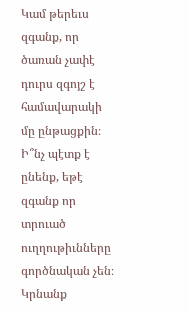Կամ թերեւս զգանք, որ ծառան չափէ դուրս զգոյշ է համավարակի մը ընթացքին։ Ի՞նչ պէտք է ընենք, եթէ զգանք որ տրուած ուղղութիւնները գործնական չեն։ Կրնանք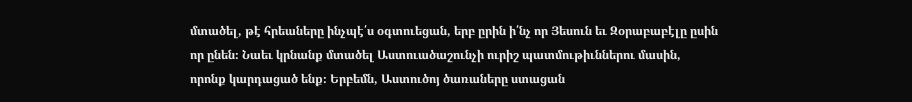մտածել, թէ հրեաները ինչպէ՛ս օգտուեցան, երբ ըրին ի՛նչ որ Յեսուն եւ Զօրաբաբէլը ըսին որ ընեն։ Նաեւ կրնանք մտածել Աստուածաշունչի ուրիշ պատմութիւններու մասին, որոնք կարդացած ենք։ Երբեմն, Աստուծոյ ծառաները ստացան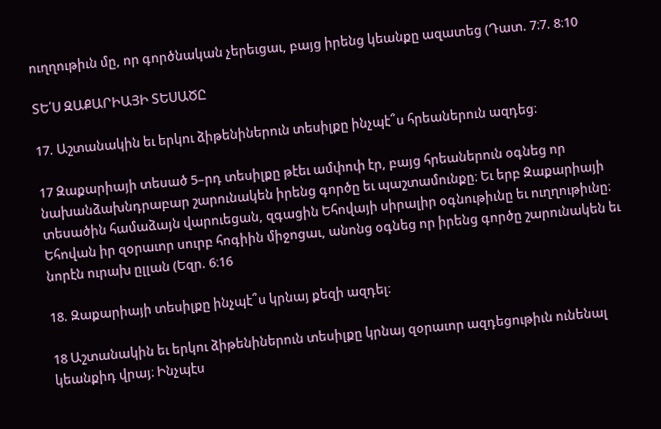ուղղութիւն մը, որ գործնական չերեւցաւ, բայց իրենց կեանքը ազատեց (Դատ. 7։7. 8։10

ՏԵ՛Ս ԶԱՔԱՐԻԱՅԻ ՏԵՍԱԾԸ

17. Աշտանակին եւ երկու ձիթենիներուն տեսիլքը ինչպէ՞ս հրեաներուն ազդեց։

17 Զաքարիայի տեսած 5–րդ տեսիլքը թէեւ ամփոփ էր, բայց հրեաներուն օգնեց որ նախանձախնդրաբար շարունակեն իրենց գործը եւ պաշտամունքը։ Եւ երբ Զաքարիայի տեսածին համաձայն վարուեցան, զգացին Եհովայի սիրալիր օգնութիւնը եւ ուղղութիւնը։ Եհովան իր զօրաւոր սուրբ հոգիին միջոցաւ, անոնց օգնեց որ իրենց գործը շարունակեն եւ նորէն ուրախ ըլլան (Եզր. 6։16

18. Զաքարիայի տեսիլքը ինչպէ՞ս կրնայ քեզի ազդել։

18 Աշտանակին եւ երկու ձիթենիներուն տեսիլքը կրնայ զօրաւոր ազդեցութիւն ունենալ կեանքիդ վրայ։ Ինչպէս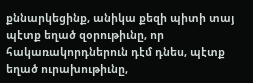քննարկեցինք, անիկա քեզի պիտի տայ պէտք եղած զօրութիւնը, որ հակառակորդներուն դէմ դնես, պէտք եղած ուրախութիւնը,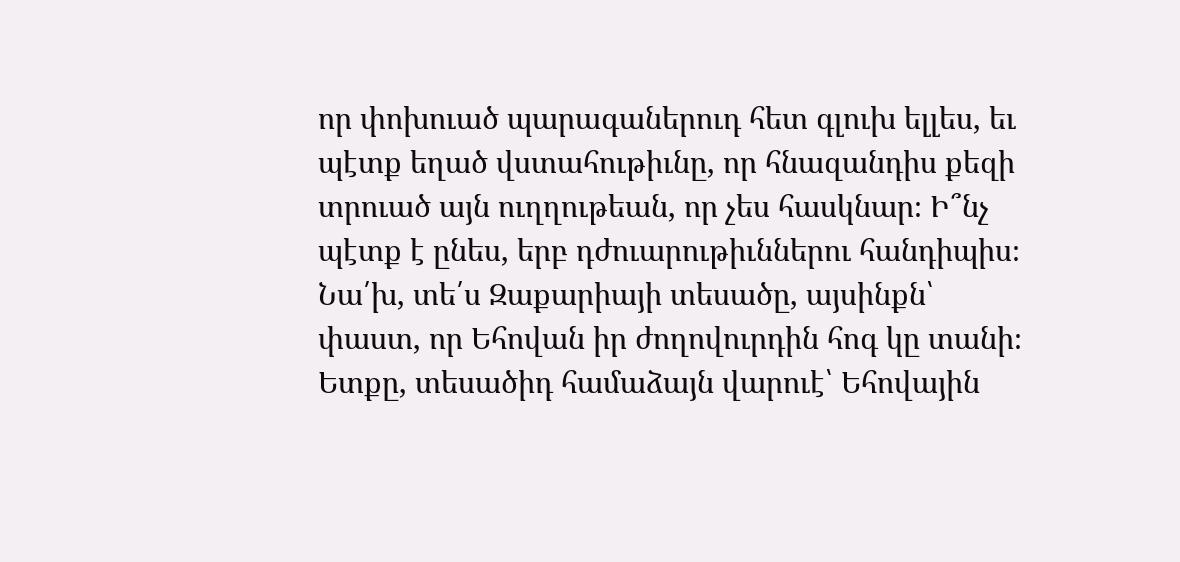որ փոխուած պարագաներուդ հետ գլուխ ելլես, եւ պէտք եղած վստահութիւնը, որ հնազանդիս քեզի տրուած այն ուղղութեան, որ չես հասկնար։ Ի՞նչ պէտք է ընես, երբ դժուարութիւններու հանդիպիս։ Նա՛խ, տե՛ս Զաքարիայի տեսածը, այսինքն՝ փաստ, որ Եհովան իր ժողովուրդին հոգ կը տանի։ Ետքը, տեսածիդ համաձայն վարուէ՝ Եհովային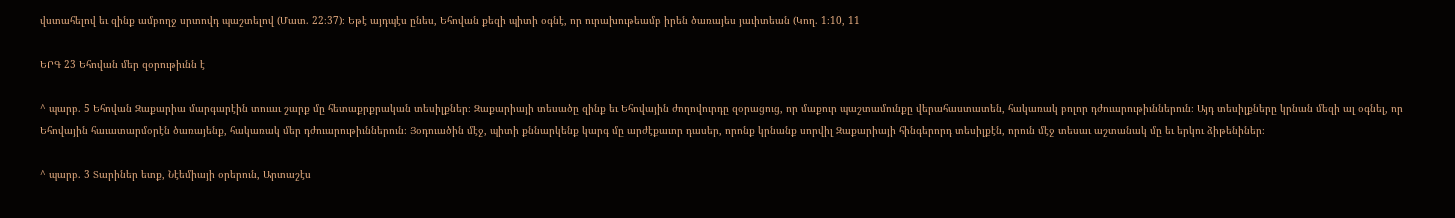վստահելով եւ զինք ամբողջ սրտովդ պաշտելով (Մատ. 22։37)։ Եթէ այդպէս ընես, Եհովան քեզի պիտի օգնէ, որ ուրախութեամբ իրեն ծառայես յաւիտեան (Կող. 1։10, 11

ԵՐԳ 23 Եհովան մեր զօրութիւնն է

^ պարբ. 5 Եհովան Զաքարիա մարգարէին տուաւ շարք մը հետաքրքրական տեսիլքներ։ Զաքարիայի տեսածը զինք եւ Եհովային ժողովուրդը զօրացուց, որ մաքուր պաշտամունքը վերահաստատեն, հակառակ բոլոր դժուարութիւններուն։ Այդ տեսիլքները կրնան մեզի ալ օգնել, որ Եհովային հաւատարմօրէն ծառայենք, հակառակ մեր դժուարութիւններուն։ Յօդուածին մէջ, պիտի քննարկենք կարգ մը արժէքաւոր դասեր, որոնք կրնանք սորվիլ Զաքարիայի հինգերորդ տեսիլքէն, որուն մէջ տեսաւ աշտանակ մը եւ երկու ձիթենիներ։

^ պարբ. 3 Տարիներ ետք, Նէեմիայի օրերուն, Արտաշէս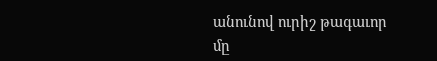անունով ուրիշ թագաւոր մը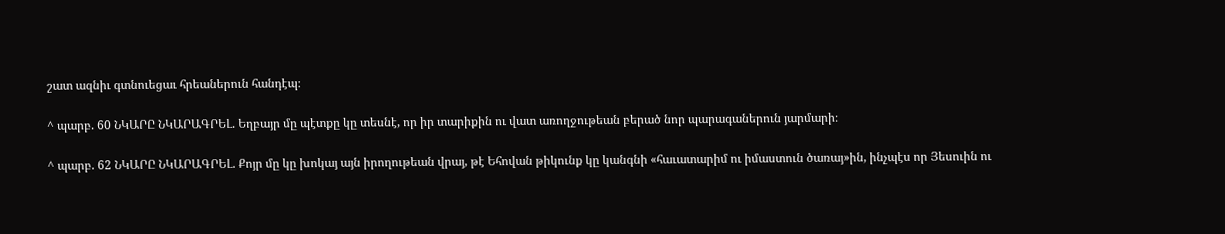շատ ազնիւ գտնուեցաւ հրեաներուն հանդէպ։

^ պարբ. 60 ՆԿԱՐԸ ՆԿԱՐԱԳՐԵԼ. Եղբայր մը պէտքը կը տեսնէ, որ իր տարիքին ու վատ առողջութեան բերած նոր պարագաներուն յարմարի։

^ պարբ. 62 ՆԿԱՐԸ ՆԿԱՐԱԳՐԵԼ. Քոյր մը կը խոկայ այն իրողութեան վրայ, թէ Եհովան թիկունք կը կանգնի «հաւատարիմ ու իմաստուն ծառայ»ին, ինչպէս որ Յեսուին ու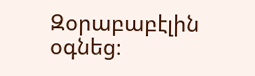Զօրաբաբէլին օգնեց։